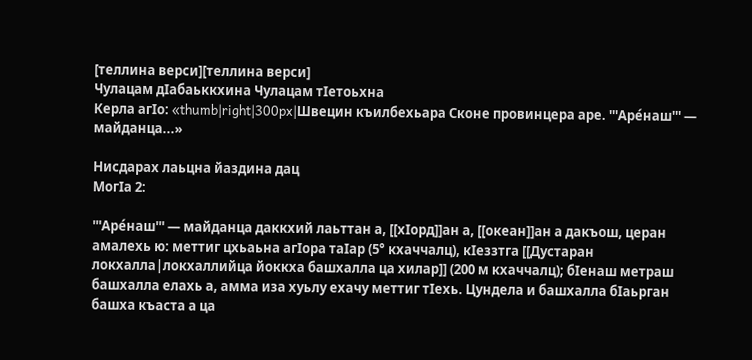[теллина верси][теллина верси]
Чулацам дӀабаьккхина Чулацам тӀетоьхна
Керла агӀо: «thumb|right|300px|Швецин къилбехьара Сконе провинцера аре. '''Аре́наш''' — майданца...»

Нисдарах лаьцна йаздина дац
МогӀа 2:

'''Аре́наш''' — майданца даккхий лаьттан а, [[хӀорд]]ан а, [[океан]]ан а дакъош, церан амалехь ю: меттиг цхьаьна агӀора таӀар (5° кхаччалц), кӀеззтга [[Дустаран локхалла|локхаллийца йоккха башхалла ца хилар]] (200 м кхаччалц); бӀенаш метраш башхалла елахь а, амма иза хуьлу ехачу меттиг тӀехь. Цундела и башхалла бӀаьрган башха къаста а ца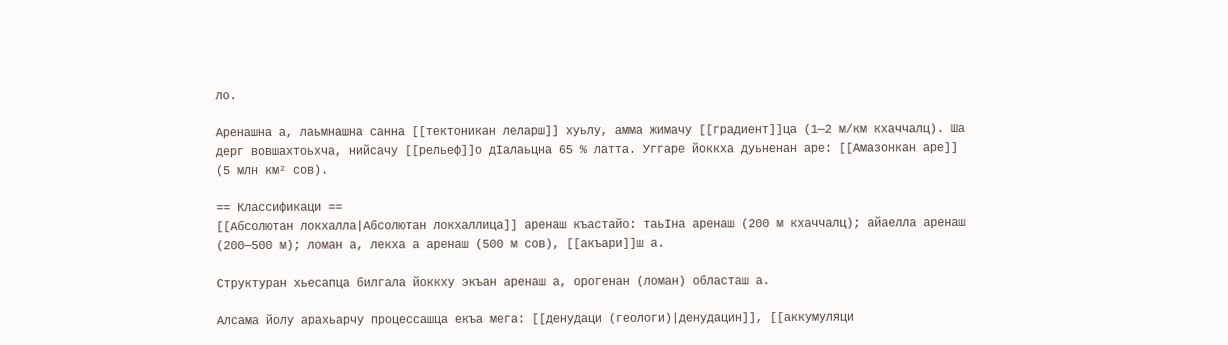ло.

Аренашна а, лаьмнашна санна [[тектоникан леларш]] хуьлу, амма жимачу [[градиент]]ца (1—2 м/км кхаччалц). Ша дерг вовшахтоьхча, нийсачу [[рельеф]]о дӀалаьцна 65 % латта. Уггаре йоккха дуьненан аре: [[Амазонкан аре]] (5 млн км² сов).

== Классификаци ==
[[Абсолютан локхалла|Абсолютан локхаллица]] аренаш къастайо: таьӀна аренаш (200 м кхаччалц); айаелла аренаш (200—500 м); ломан а, лекха а аренаш (500 м сов), [[акъари]]ш а.

Структуран хьесапца билгала йоккху экъан аренаш а, орогенан (ломан) областаш а.

Алсама йолу арахьарчу процессашца екъа мега: [[денудаци (геологи)|денудацин]], [[аккумуляци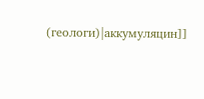(геологи)|аккумуляцин]]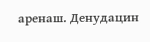аренаш. Денудацин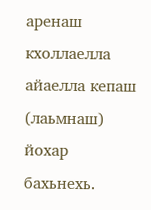аренаш кхоллаелла айаелла кепаш (лаьмнаш) йохар бахьнехь.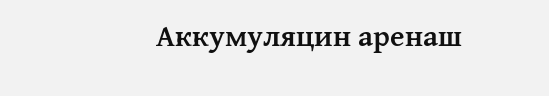Аккумуляцин аренаш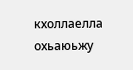кхоллаелла охьаюьжу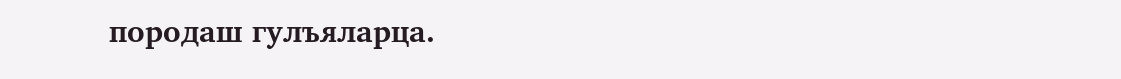породаш гулъяларца.